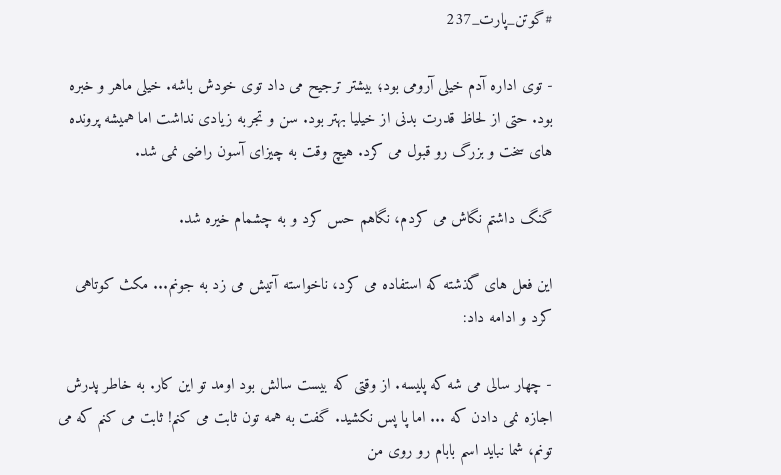#گوتن_پارت_237

- توی اداره آدم خیلی آرومی بود؛ بیشتر ترجیح می داد توی خودش باشه. خیلی ماهر و خبره بود. حتی از لحاظ قدرت بدنی از خیلیا بهتر بود. سن و تجربه زیادی نداشت اما همیشه پرونده های سخت و بزرگ رو قبول می کرد. هیچ وقت به چیزای آسون راضی نمی شد.

گنگ داشتم نگاش می کردم، نگاهم حس کرد و به چشمام خیره شد.

این فعل های گذشته که استفاده می کرد، ناخواسته آتیش می زد به جونم... مکث کوتاهی کرد و ادامه داد:

- چهار سالی می شه که پلیسه. از وقتی که بیست سالش بود اومد تو این کار. به خاطر پدرش اجازه نمی دادن که ... اما پا پس نکشید. گفت به همه تون ثابت می کنم! ثابت می کنم که می تونم، شما نباید اسم بابام رو روی من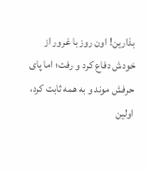بذارین! اون روز با غرور از خودش دفاع کرد و رفت؛ اما پای حرفش موند و به همه ثابت کرد، اولین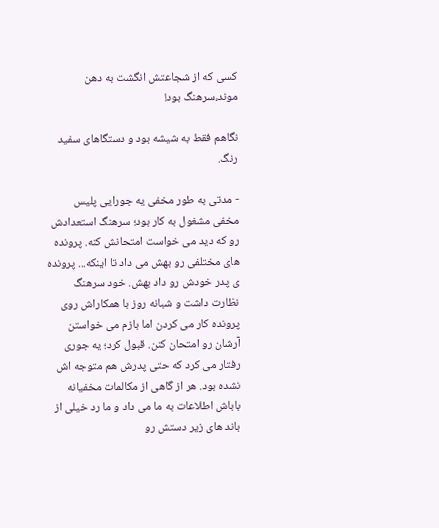کسی که از شجاعتش انگشت به دهن موند،سرهنگ بود!

نگاهم فقط به شیشه بود و دستگاهای سفید رنگ.

- مدتی به طور مخفی یه جورایی پلیس مخفی مشغول به کار بود؛ سرهنگ استعدادش رو که دید می خواست امتحانش کنه. پرونده های مختلفی رو بهش می داد تا اینکه... پرونده ی پدر خودش رو داد بهش. خود سرهنگ نظارت داشت و شبانه روز با همکاراش روی پرونده کار می کردن اما بازم می خواستن آرشان رو امتحان کنن. قبول کرد؛ یه جوری رفتار می کرد که حتی پدرش هم متوجه اش نشده بود. هر از گاهی از مکالمات مخفیانه باباش اطلاعات به ما می داد ‌و ما رد خیلی از باند های زیر دستش رو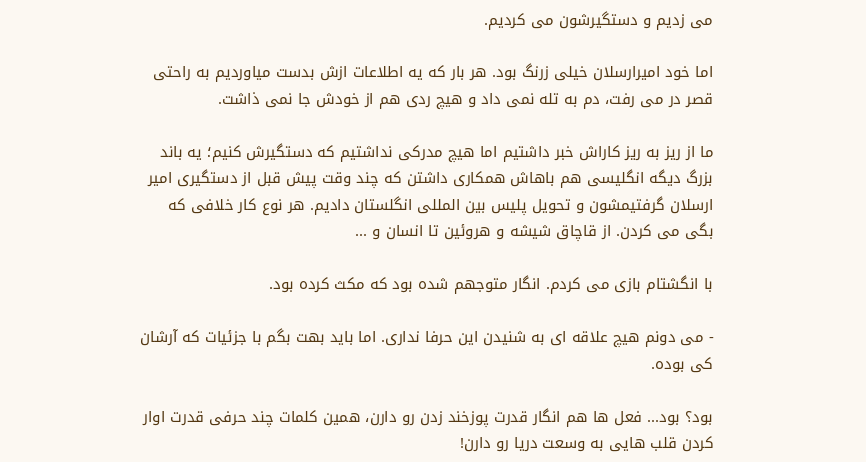می زدیم و دستگیرشون می کردیم.

اما خود امیرارسلان خیلی زرنگ بود. هر بار که یه اطلاعات ازش بدست میاوردیم به راحتی قصر در می رفت، دم به تله نمی داد و هیچ ردی هم از خودش جا نمی ذاشت.

ما از ریز به ریز کاراش خبر داشتیم اما هیچ مدرکی نداشتیم که دستگیرش کنیم؛ یه باند بزرگ دیگه انگلیسی هم باهاش همکاری داشتن که چند وقت پیش قبل از دستگیری امیر ارسلان گرفتیمشون و تحویل پلیس بین المللی انگلستان دادیم. هر نوع کار خلافی که بگی می کردن. از قاچاق شیشه و هروئین تا انسان و ...

با انگشتام بازی می کردم. انگار متوجهم شده بود که مکث کرده بود.

- می دونم هیچ علاقه ای به شنیدن این حرفا نداری. اما باید بهت بگم با جزئیات که آرشان کی بوده.

بود؟ بود... فعل ها هم انگار قدرت پوزخند زدن رو دارن، همین کلمات چند حرفی قدرت اوار کردن قلب هایی به وسعت دریا رو دارن!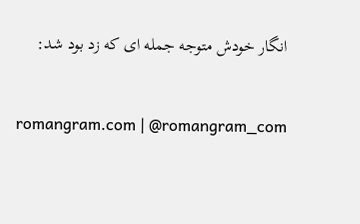انگار خودش متوجه جمله ای که زد بود شد:


romangram.com | @romangram_com